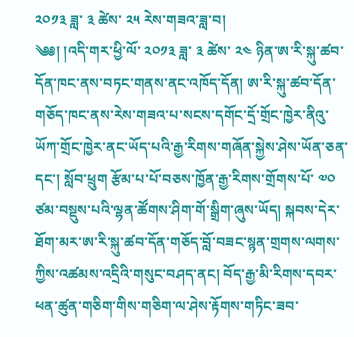༢༠༡༣ ཟླ་ ༣ ཚེས་ ༢༥ རེས་གཟའ་ཟླ་བ།
༄༅། །འདི་གར་ཕྱི་ལོ་ ༢༠༡༣ ཟླ་ ༣ ཚེས་ ༢༤ ཉིན་ཨ་རི་སྐུ་ཚབ་དོན་ཁང་ནས་བཏང་གནས་ནང་འཁོད་དོན། ཨ་རི་སྐུ་ཚབ་དོན་གཅོད་ཁང་ནས་རེས་གཟའ་པ་སངས་དགོང་དྲོ་གྲོང་ཁྱེར་ནིའུ་ཡོཀ་གྲོང་ཁྱེར་ནང་ཡོད་པའི་རྒྱ་རིགས་གཞོན་སྐྱེས་ཤེས་ཡོན་ཅན་དང་། སློབ་ཕྲུག རྩོམ་པ་པོ་བཅས་ཁྱོན་རྒྱ་རིགས་གྲོགས་པོ་ ༧༠ ཙམ་བསྡུས་པའི་ལྷན་ཚོགས་ཤིག་གོ་སྒྲིག་ཞུས་ཡོད། སྐབས་དེར་ཐོག་མར་ཨ་རི་སྐུ་ཚབ་དོན་གཅོད་བློ་བཟང་སྙན་གྲགས་ལགས་ཀྱིས་འཚམས་འདྲིའི་གསུང་བཤད་ནང། བོད་རྒྱ་མི་རིགས་དབར་ཕན་ཚུན་གཅིག་གིས་གཅིག་ལ་ཤེས་རྟོགས་གཏིང་ཟབ་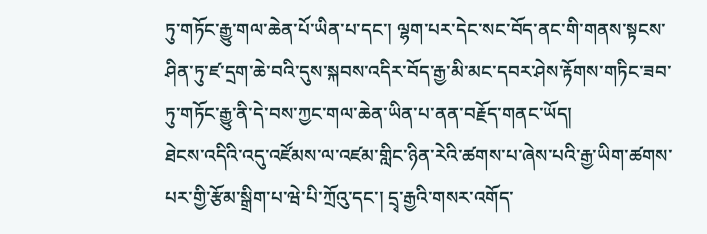ཏུ་གཏོང་རྒྱུ་གལ་ཆེན་པོ་ཡིན་པ་དང་། ལྷག་པར་དེང་སང་བོད་ནང་གི་གནས་སྟངས་ཤིན་ཏུ་ཛ་དྲག་ཆེ་བའི་དུས་སྐབས་འདིར་བོད་རྒྱ་མི་མང་དབར་ཤེས་རྟོགས་གཏིང་ཟབ་ཏུ་གཏོང་རྒྱུ་ནི་དེ་བས་ཀྱང་གལ་ཆེན་ཡིན་པ་ནན་བརྗོད་གནང་ཡོད།
ཐེངས་འདིའི་འདུ་འཛོམས་ལ་འཛམ་གླིང་ཉིན་རེའི་ཚགས་པ་ཞེས་པའི་རྒྱ་ཡིག་ཚགས་པར་གྱི་རྩོམ་སྒྲིག་པ་ཝེ་པི་ཀྲོའུ་དང་། དྲྭ་རྒྱའི་གསར་འགོད་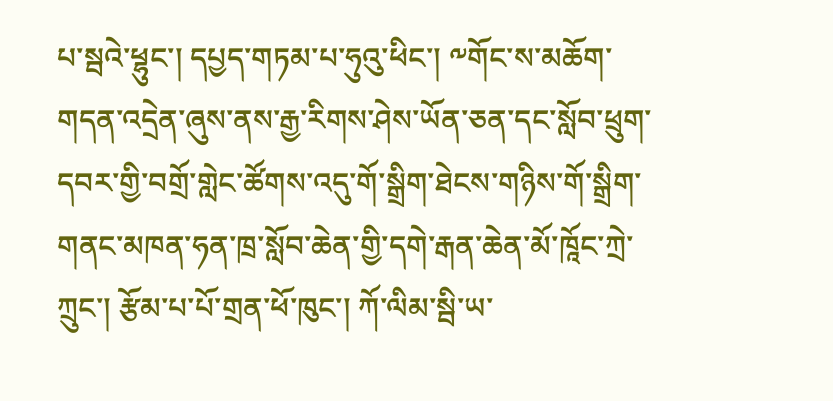པ་སྦའེ་ཕྷུང་། དཔྱད་གཏམ་པ་ཧུའུ་ཕིང་། ༸གོང་ས་མཆོག་གདན་འདྲེན་ཞུས་ནས་རྒྱ་རིགས་ཤེས་ཡོན་ཅན་དང་སློབ་ཕྲུག་དབར་གྱི་བགྲོ་གླེང་ཚོགས་འདུ་གོ་སྒྲིག་ཐེངས་གཉིས་གོ་སྒྲིག་གནང་མཁན་ཧན་ཁྲ་སློབ་ཆེན་གྱི་དགེ་རྒན་ཆེན་མོ་ཁཱོང་ཀྲེ་ཀྲུང་། རྩོམ་པ་པོ་གྲན་ཕོ་ཁུང་། ཀོ་ལིམ་སྦི་ཡ་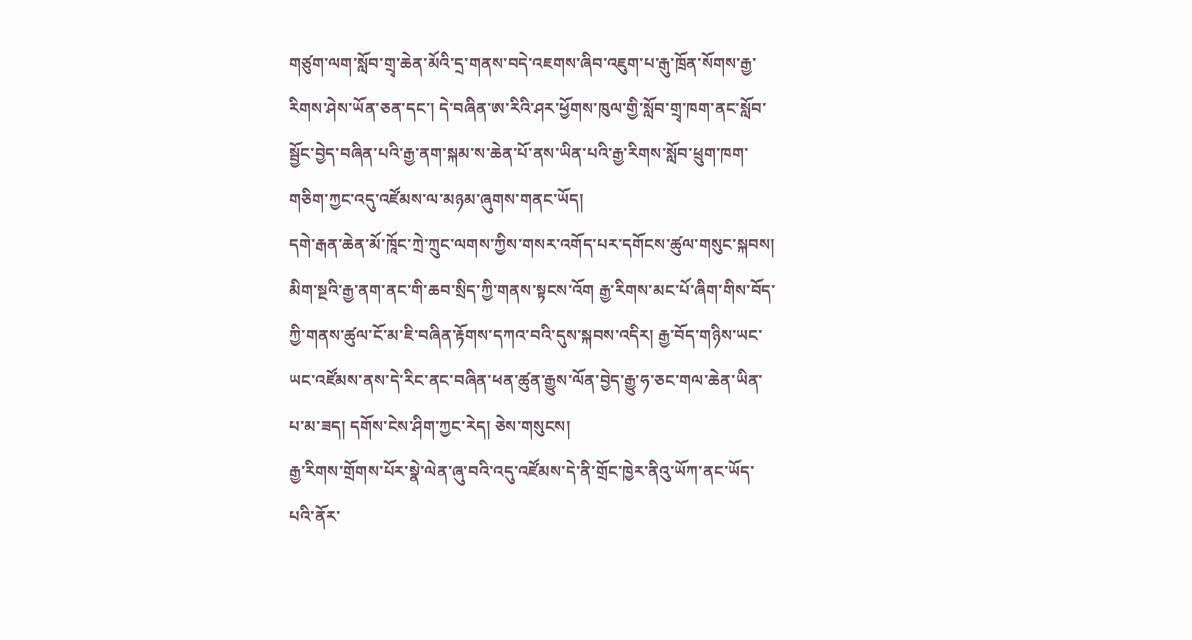གཙུག་ལག་སློབ་གྲྭ་ཆེན་མོའི་དྲ་གནས་བདེ་འཇགས་ཞིབ་འཇུག་པ་རྒུ་ཁྲོན་སོགས་རྒྱ་རིགས་ཤེས་ཡོན་ཅན་དང་། དེ་བཞིན་ཨ་རིའི་ཤར་ཕྱོགས་ཁུལ་གྱི་སློབ་གྲྭ་ཁག་ནང་སློབ་སྦྱོང་བྱེད་བཞིན་པའི་རྒྱ་ནག་སྐམ་ས་ཆེན་པོ་ནས་ཡིན་པའི་རྒྱ་རིགས་སློབ་ཕྲུག་ཁག་གཅིག་ཀྱང་འདུ་འཛོམས་ལ་མཉམ་ཞུགས་གནང་ཡོད།
དགེ་རྒན་ཆེན་མོ་ཁཱོང་ཀྲེ་ཀྲུང་ལགས་ཀྱིས་གསར་འགོད་པར་དགོངས་ཚུལ་གསུང་སྐབས། མིག་སྔའི་རྒྱ་ནག་ནང་གི་ཆབ་སྲིད་ཀྱི་གནས་སྟངས་འོག རྒྱ་རིགས་མང་པོ་ཞིག་གིས་བོད་ཀྱི་གནས་ཚུལ་ངོ་མ་ཇི་བཞིན་རྟོགས་དཀའ་བའི་དུས་སྐབས་འདིར། རྒྱ་བོད་གཉིས་ཡང་ཡང་འཛོམས་ནས་དེ་རིང་ནང་བཞིན་ཕན་ཚུན་རྒྱུས་ལོན་བྱེད་རྒྱུ་ཧ་ཅང་གལ་ཆེན་ཡིན་པ་མ་ཟད། དགོས་ངེས་ཤིག་ཀྱང་རེད། ཅེས་གསུངས།
རྒྱ་རིགས་གྲོགས་པོར་སྣེ་ལེན་ཞུ་བའི་འདུ་འཛོམས་དེ་ནི་གྲོང་ཁྱེར་ནིའུ་ཡོཀ་ནང་ཡོད་པའི་ནོར་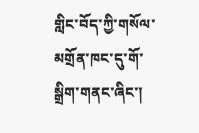གླིང་བོད་ཀྱི་གསོལ་མགྲོན་ཁང་དུ་གོ་སྒྲིག་གནང་ཞིང་།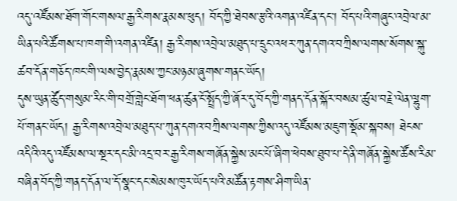འདུ་འཛོམས་ཐོག་གོང་གསལ་རྒྱ་རིགས་རྣམས་ཕུད། བོད་ཀྱི་ཐེབས་རྩའི་འགན་འཛིན་དང་། བོད་པའི་གཞུང་འབྲེལ་མ་ཡིན་པའི་ཚོགས་པ་ཁག་གི་འགན་འཛིན། རྒྱ་རིགས་འབྲེལ་མཐུད་པ་དྲུང་འཕར་ཀུན་དགའ་བཀྲིས་ལགས་སོགས་སྐུ་ཚབ་དོན་གཅོད་ཁང་གི་ལས་བྱེད་རྣམས་ཀྱང་མཉམ་ཞུགས་གནང་ཡོད།
དུས་ཡུན་ཚོུད་གསུམ་རིང་གི་བགྲོ་གླེང་ཐོག་ཕན་ཚུན་ངོ་སྤྲོད་ཀྱི་ཞོར་དུ་བོད་ཀྱི་གནད་དོན་སྐོར་བསམ་ཚུལ་བརྗེ་ལེན་ལྷུག་པོ་གནང་ཡོད། རྒྱ་རིགས་འབྲེལ་མཐུད་པ་ཀུན་དགའ་བཀྲིས་ལགས་ཀྱིས་འདུ་འཛོམས་མཇུག་སྡོམ་སྐབས། ཐེངས་འདིའི་འདུ་འཛོམས་ལ་སྔར་དང་མི་འདྲ་བར་རྒྱ་རིགས་གཞོན་སྐྱེས་མང་པོ་ཞིག་ཕེབས་ཐུབ་པ་དེ་ནི་གཞོན་སྐྱེས་ཚོས་རིམ་བཞིན་བོད་ཀྱི་གནད་དོན་ལ་དོ་སྣང་དང་སེམས་ཁུར་ཡོད་པའི་མཚོན་རྟགས་ཤིག་ཡིན་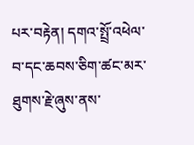པར་བརྟེན། དགའ་སྤྲོ་འཕེལ་བ་དང་ཆབས་ཅིག་ཚང་མར་ཐུགས་རྗེ་ཞུས་ནས་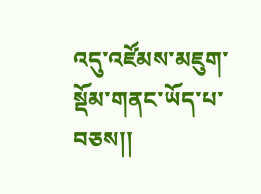འདུ་འཛོམས་མཇུག་སྡོམ་གནང་ཡོད་པ་བཅས།།